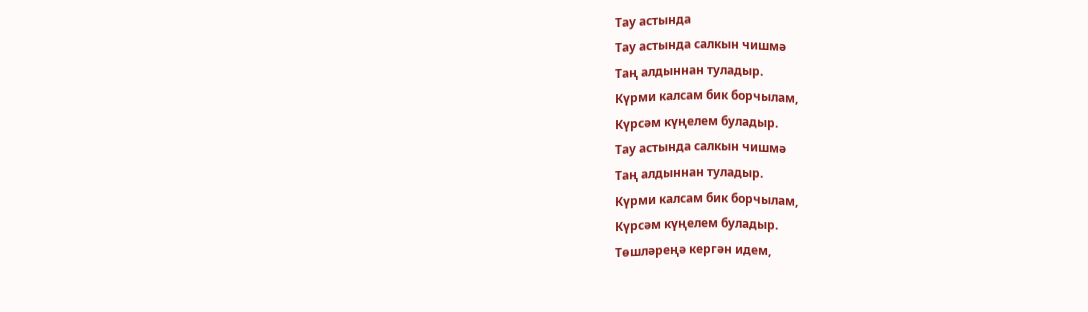Тау астында
Тау астында салкын чишмә
Таң алдыннан туладыр.
Күрми калсам бик борчылам,
Күрсәм күңелем буладыр.
Тау астында салкын чишмә
Таң алдыннан туладыр.
Күрми калсам бик борчылам,
Күрсәм күңелем буладыр.
Төшләреңә кергән идем,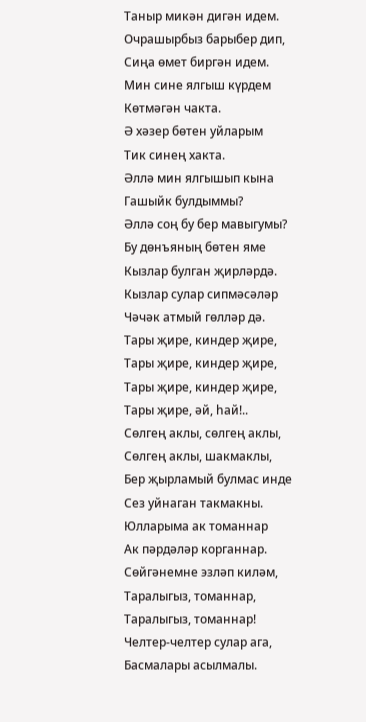Таныр микән дигән идем.
Очрашырбыз барыбер дип,
Сиңа өмет биргән идем.
Мин сине ялгыш күрдем
Көтмәгән чакта.
Ә хәзер бөтен уйларым
Тик синең хакта.
Әллә мин ялгышып кына
Гашыйк булдыммы?
Әллә соң бу бер мавыгумы?
Бу дөнъяның бөтен яме
Кызлар булган җирләрдә.
Кызлар сулар сипмәсәләр
Чәчәк атмый гөлләр дә.
Тары җире, киндер җире,
Тары җире, киндер җире,
Тары җире, киндер җире,
Тары җире, әй, һай!..
Сөлгең аклы, сөлгең аклы,
Сөлгең аклы, шакмаклы,
Бер җырламый булмас инде
Сез уйнаган такмакны.
Юлларыма ак томаннар
Ак пәрдәләр корганнар.
Сөйгәнемне эзләп киләм,
Таралыгыз, томаннар,
Таралыгыз, томаннар!
Челтер-челтер сулар ага,
Басмалары асылмалы.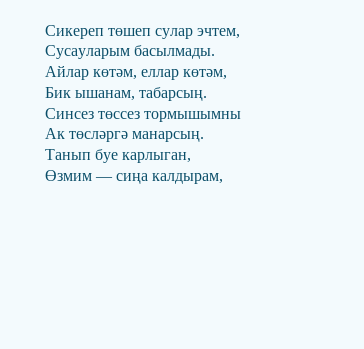Сикереп төшеп сулар эчтем,
Сусауларым басылмады.
Айлар көтәм, еллар көтәм,
Бик ышанам, табарсың.
Синсез төссез тормышымны
Ак төсләргә манарсың.
Танып буе карлыган,
Өзмим — сиңа калдырам,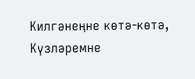Килгәнеңне көтә-көтә,
Күзләремне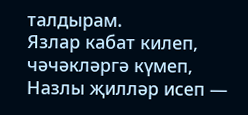талдырам.
Язлар кабат килеп,
чәчәкләргә күмеп,
Назлы җилләр исеп —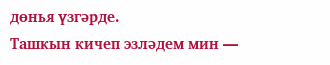дөнья үзгәрде.
Ташкын кичеп эзләдем мин —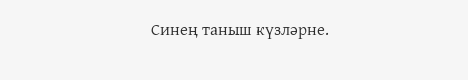Синең таныш күзләрне.